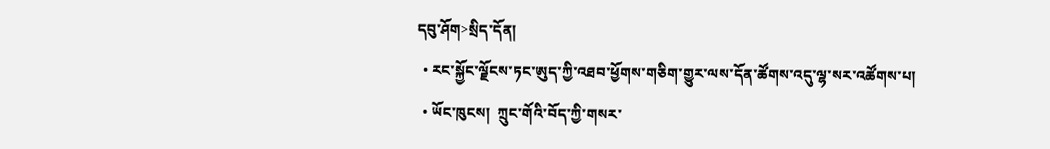དབུ་ཤོག>སྲིད་དོན།
  • རང་སྐྱོང་ལྗོངས་ཏང་ཨུད་ཀྱི་འཐབ་ཕྱོགས་གཅིག་གྱུར་ལས་དོན་ཚོགས་འདུ་ལྷ་སར་འཚོགས་པ།
  • ཡོང་ཁུངས།  ཀྲུང་གོའི་བོད་ཀྱི་གསར་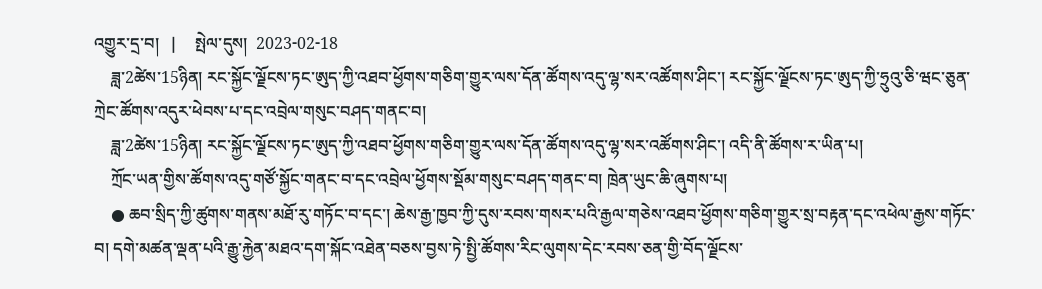འགྱུར་དྲ་བ།   |     སྤེལ་དུས།  2023-02-18
    ཟླ་2ཚེས་15ཉིན། རང་སྐྱོང་ལྗོངས་ཏང་ཨུད་ཀྱི་འཐབ་ཕྱོགས་གཅིག་གྱུར་ལས་དོན་ཚོགས་འདུ་ལྷ་སར་འཚོགས་ཤིང་། རང་སྐྱོང་ལྗོངས་ཏང་ཨུད་ཀྱི་ཧྲུའུ་ཅི་ཝང་ཅུན་ཀྲེང་ཚོགས་འདུར་ཕེབས་པ་དང་འབྲེལ་གསུང་བཤད་གནང་བ།
    ཟླ་2ཚེས་15ཉིན། རང་སྐྱོང་ལྗོངས་ཏང་ཨུད་ཀྱི་འཐབ་ཕྱོགས་གཅིག་གྱུར་ལས་དོན་ཚོགས་འདུ་ལྷ་སར་འཚོགས་ཤིང་། འདི་ནི་ཚོགས་ར་ཡིན་པ།
    ཀྲོང་ཡན་གྱིས་ཚོགས་འདུ་གཙོ་སྐྱོང་གནང་བ་དང་འབྲེལ་ཕྱོགས་སྡོམ་གསུང་བཤད་གནང་བ། ཁྲེན་ཡུང་ཆི་ཞུགས་པ།
    ● ཆབ་སྲིད་ཀྱི་ཚུགས་གནས་མཐོ་རུ་གཏོང་བ་དང་། ཆེས་རྒྱ་ཁྱབ་ཀྱི་དུས་རབས་གསར་པའི་རྒྱལ་གཅེས་འཐབ་ཕྱོགས་གཅིག་གྱུར་སྲ་བརྟན་དང་འཕེལ་རྒྱས་གཏོང་བ། དགེ་མཚན་ལྡན་པའི་རྒྱུ་རྐྱེན་མཐའ་དག་སྐོང་འཐེན་བཅས་བྱས་ཏེ་སྤྱི་ཚོགས་རིང་ལུགས་དེང་རབས་ཅན་གྱི་བོད་ལྗོངས་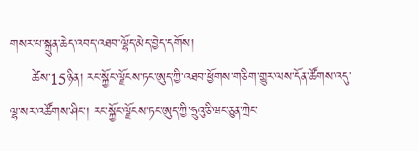གསར་པ་སྐྲུན་ཆེད་འབད་འཐབ་ལྷོད་མེད་བྱེད་དགོས།
     ཚེས་15ཉིན། རང་སྐྱོང་ལྗོངས་ཏང་ཨུད་ཀྱི་འཐབ་ཕྱོགས་གཅིག་གྱུར་ལས་དོན་ཚོགས་འདུ་ལྷ་སར་འཚོགས་ཤིང་། རང་སྐྱོང་ལྗོངས་ཏང་ཨུད་ཀྱི་ཧྲུའུ་ཅི་ཝང་ཅུན་ཀྲེང་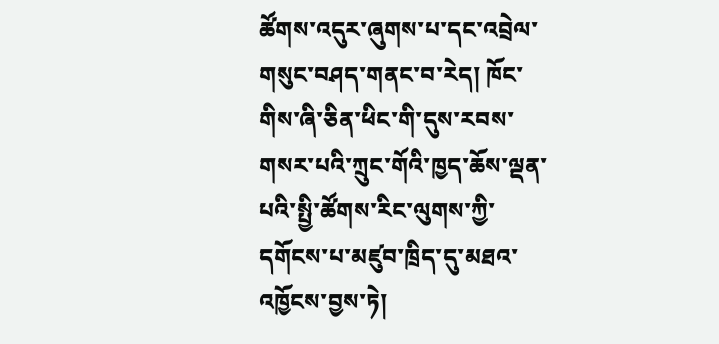ཚོགས་འདུར་ཞུགས་པ་དང་འབྲེལ་གསུང་བཤད་གནང་བ་རེད། ཁོང་གིས་ཞི་ཅིན་ཕིང་གི་དུས་རབས་གསར་པའི་ཀྲུང་གོའི་ཁྱད་ཆོས་ལྡན་པའི་སྤྱི་ཚོགས་རིང་ལུགས་ཀྱི་དགོངས་པ་མཛུབ་ཁྲིད་དུ་མཐའ་འཁྱོངས་བྱས་ཏེ།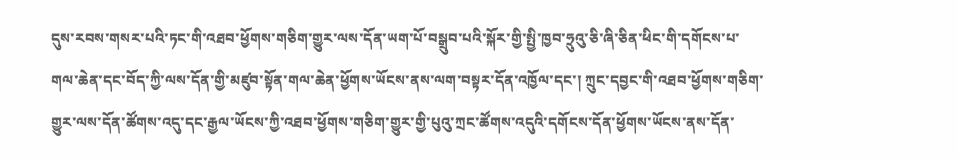དུས་རབས་གསར་པའི་ཏང་གི་འཐབ་ཕྱོགས་གཅིག་གྱུར་ལས་དོན་ཡག་པོ་བསྒྲུབ་པའི་སྐོར་གྱི་སྤྱི་ཁྱབ་ཧྲུའུ་ཅི་ཞི་ཅིན་ཕིང་གི་དགོངས་པ་གལ་ཆེན་དང་བོད་ཀྱི་ལས་དོན་གྱི་མཛུབ་སྟོན་གལ་ཆེན་ཕྱོགས་ཡོངས་ནས་ལག་བསྟར་དོན་འཁྱོལ་དང་། ཀྲུང་དབྱང་གི་འཐབ་ཕྱོགས་གཅིག་གྱུར་ལས་དོན་ཚོགས་འདུ་དང་རྒྱལ་ཡོངས་ཀྱི་འཐབ་ཕྱོགས་གཅིག་གྱུར་གྱི་པུའུ་ཀྲང་ཚོགས་འདུའི་དགོངས་དོན་ཕྱོགས་ཡོངས་ནས་དོན་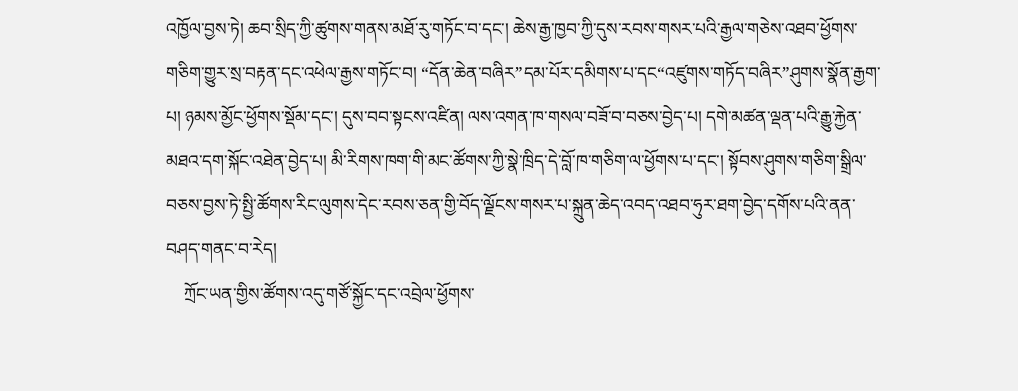འཁྱོལ་བྱས་ཏེ། ཆབ་སྲིད་ཀྱི་ཚུགས་གནས་མཐོ་རུ་གཏོང་བ་དང་། ཆེས་རྒྱ་ཁྱབ་ཀྱི་དུས་རབས་གསར་པའི་རྒྱལ་གཅེས་འཐབ་ཕྱོགས་གཅིག་གྱུར་སྲ་བརྟན་དང་འཕེལ་རྒྱས་གཏོང་བ། “དོན་ཆེན་བཞིར”དམ་པོར་དམིགས་པ་དང“འཛུགས་གཏོད་བཞིར”ཤུགས་སྣོན་རྒྱག་པ། ཉམས་མྱོང་ཕྱོགས་སྡོམ་དང་། དུས་བབ་སྟངས་འཛིན། ལས་འགན་ཁ་གསལ་བཟོ་བ་བཅས་བྱེད་པ། དགེ་མཚན་ལྡན་པའི་རྒྱུ་རྐྱེན་མཐའ་དག་སྐོང་འཐེན་བྱེད་པ། མི་རིགས་ཁག་གི་མང་ཚོགས་ཀྱི་སྣེ་ཁྲིད་དེ་བློ་ཁ་གཅིག་ལ་ཕྱོགས་པ་དང་། སྟོབས་ཤུགས་གཅིག་སྒྲིལ་བཅས་བྱས་ཏེ་སྤྱི་ཚོགས་རིང་ལུགས་དེང་རབས་ཅན་གྱི་བོད་ལྗོངས་གསར་པ་སྐྲུན་ཆེད་འབད་འཐབ་ཧུར་ཐག་བྱེད་དགོས་པའི་ནན་བཤད་གནང་བ་རེད།
    ཀྲོང་ཡན་གྱིས་ཚོགས་འདུ་གཙོ་སྐྱོང་དང་འབྲེལ་ཕྱོགས་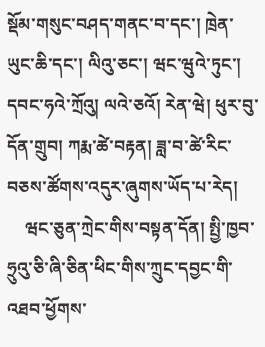སྡོམ་གསུང་བཤད་གནང་བ་དང་། ཁྲེན་ཡུང་ཆི་དང་། ལིའུ་ཅང་། ཝང་ཝུའེ་ཏུང་། དབང་ཧའེ་ཀྲོའུ། ལའེ་ཅའོ། རེན་ཝེ། ཕུར་བུ་དོན་གྲུབ། ཀརྨ་ཚེ་བརྟན། ཟླ་བ་ཚེ་རིང་བཅས་ཚོགས་འདུར་ཞུགས་ཡོད་པ་རེད།
    ཝང་ཅུན་ཀྲེང་གིས་བསྟན་དོན། སྤྱི་ཁྱབ་ཧྲུའུ་ཅི་ཞི་ཅིན་ཕིང་གིས་ཀྲུང་དབྱང་གི་འཐབ་ཕྱོགས་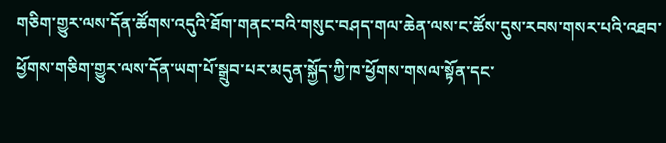གཅིག་གྱུར་ལས་དོན་ཚོགས་འདུའི་ཐོག་གནང་བའི་གསུང་བཤད་གལ་ཆེན་ལས་ང་ཚོས་དུས་རབས་གསར་པའི་འཐབ་ཕྱོགས་གཅིག་གྱུར་ལས་དོན་ཡག་པོ་སྒྲུབ་པར་མདུན་སྐྱོད་ཀྱི་ཁ་ཕྱོགས་གསལ་སྟོན་དང་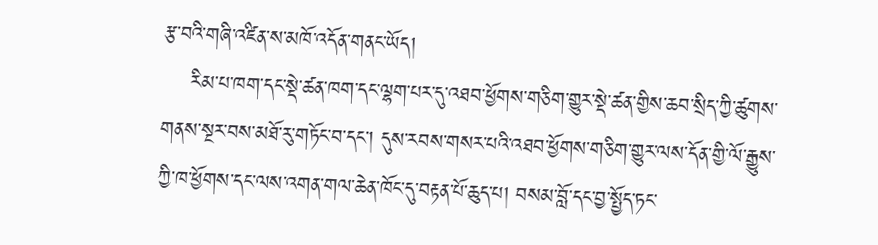རྩ་བའི་གཞི་འཛིན་ས་མཁོ་འདོན་གནང་ཡོད།
    རིམ་པ་ཁག་དང་སྡེ་ཚན་ཁག་དང་ལྷག་པར་དུ་འཐབ་ཕྱོགས་གཅིག་གྱུར་སྡེ་ཚན་གྱིས་ཆབ་སྲིད་ཀྱི་ཚུགས་གནས་སྔར་བས་མཐོ་རུ་གཏོང་བ་དང་། དུས་རབས་གསར་པའི་འཐབ་ཕྱོགས་གཅིག་གྱུར་ལས་དོན་གྱི་ལོ་རྒྱུས་ཀྱི་ཁ་ཕྱོགས་དང་ལས་འགན་གལ་ཆེན་ཁོང་དུ་བརྟན་པོ་ཆུད་པ། བསམ་བློ་དང་བྱ་སྤྱོད་ཏང་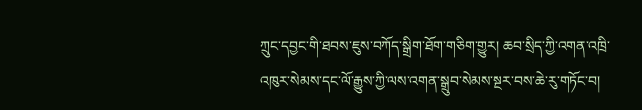ཀྲུང་དབྱང་གི་ཐབས་ཇུས་བཀོད་སྒྲིག་ཐོག་གཅིག་གྱུར། ཆབ་སྲིད་ཀྱི་འགན་འཁྲི་འཁུར་སེམས་དང་ལོ་རྒྱུས་ཀྱི་ལས་འགན་སྒྲུབ་སེམས་སྔར་བས་ཆེ་རུ་གཏོང་བ།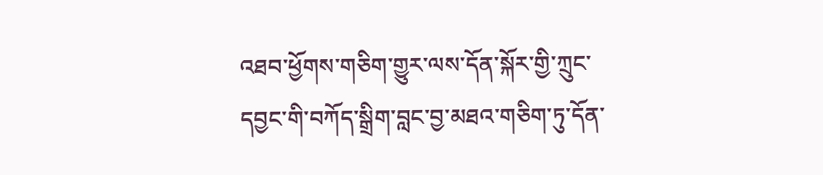འཐབ་ཕྱོགས་གཅིག་གྱུར་ལས་དོན་སྐོར་གྱི་ཀྲུང་དབྱང་གི་བཀོད་སྒྲིག་བླང་བྱ་མཐའ་གཅིག་ཏུ་དོན་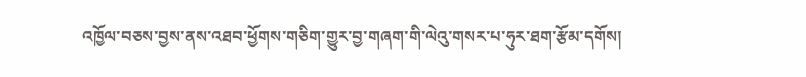འཁྱོལ་བཅས་བྱས་ནས་འཐབ་ཕྱོགས་གཅིག་གྱུར་བྱ་གཞག་གི་ལེའུ་གསར་པ་ཧུར་ཐག་རྩོམ་དགོས།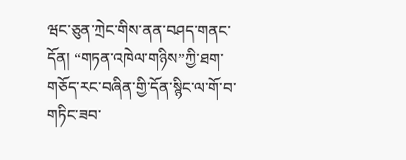ཝང་ཅུན་ཀྲེང་གིས་ནན་བཤད་གནང་དོན། “གཏན་འཁེལ་གཉིས”ཀྱི་ཐག་གཅོད་རང་བཞིན་གྱི་དོན་སྙིང་ལ་གོ་བ་གཏིང་ཟབ་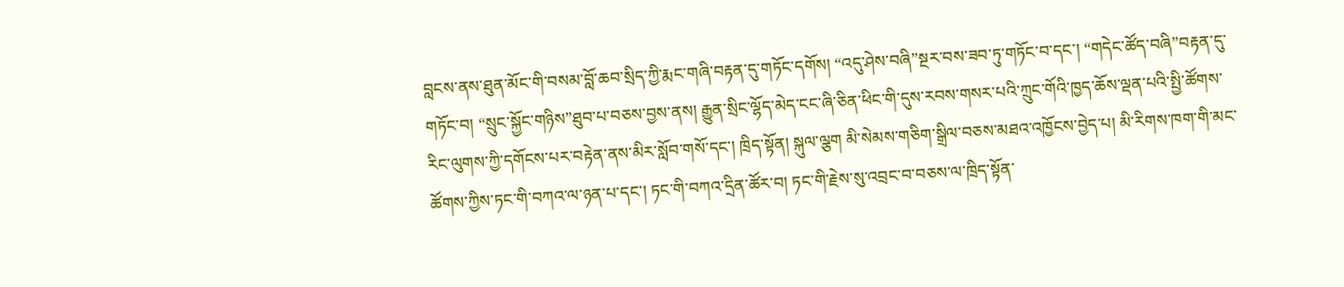བླངས་ནས་ཐུན་མོང་གི་བསམ་བློ་ཆབ་སྲིད་ཀྱི་རྨང་གཞི་བརྟན་དུ་གཏོང་དགོས། “འདུ་ཤེས་བཞི”སྔར་བས་ཟབ་ཏུ་གཏོང་བ་དང་། “གདེང་ཚོད་བཞི”བརྟན་དུ་གཏོང་བ། “སྲུང་སྐྱོང་གཉིས”ཐུབ་པ་བཅས་བྱས་ནས། རྒྱུན་སྲིང་ལྷོད་མེད་ངང་ཞི་ཅིན་ཕིང་གི་དུས་རབས་གསར་པའི་ཀྲུང་གོའི་ཁྱད་ཆོས་ལྡན་པའི་སྤྱི་ཚོགས་རིང་ལུགས་ཀྱི་དགོངས་པར་བརྟེན་ནས་མིར་སློབ་གསོ་དང་། ཁྲིད་སྟོན། སྐུལ་ལྕག མི་སེམས་གཅིག་སྒྲིལ་བཅས་མཐའ་འཁྱོངས་བྱེད་པ། མི་རིགས་ཁག་གི་མང་ཚོགས་ཀྱིས་ཏང་གི་བཀའ་ལ་ཉན་པ་དང་། ཏང་གི་བཀའ་དྲིན་ཚོར་བ། ཏང་གི་རྗེས་སུ་འབྲང་བ་བཅས་ལ་ཁྲིད་སྟོན་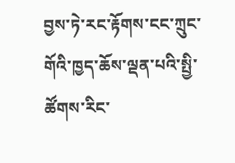བྱས་ཏེ་རང་རྟོགས་ངང་ཀྲུང་གོའི་ཁྱད་ཆོས་ལྡན་པའི་སྤྱི་ཚོགས་རིང་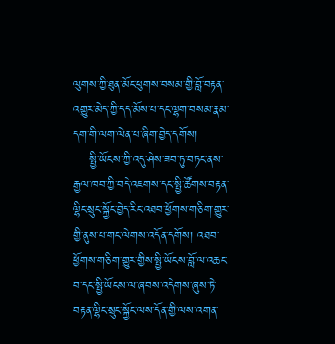ལུགས་ཀྱི་ཐུན་མོང་ཕུགས་བསམ་གྱི་བློ་བརྟན་འགྱུར་མེད་ཀྱི་དད་མོས་པ་དང་ལྷག་བསམ་རྣམ་དག་གི་ལག་ལེན་པ་ཞིག་བྱེད་དགོས།
    སྤྱི་ཡོངས་ཀྱི་འདུ་ཤེས་ཟབ་ཏུ་བཏང་ནས་རྒྱལ་ཁབ་ཀྱི་བདེ་འཇགས་དང་སྤྱི་ཚོགས་བརྟན་ལྷིང་སྲུང་སྐྱོང་བྱེད་རིང་འཐབ་ཕྱོགས་གཅིག་གྱུར་གྱི་ནུས་པ་གང་ལེགས་འདོན་དགོས། འཐབ་ཕྱོགས་གཅིག་གྱུར་གྱིས་སྤྱི་ཡོངས་བློ་ལ་འཆང་བ་དང་སྤྱི་ཡོངས་ལ་ཞབས་འདེགས་ཞུས་ཏེ་བརྟན་ལྷིང་སྲུང་སྐྱོང་ལས་དོན་གྱི་ལས་འགན་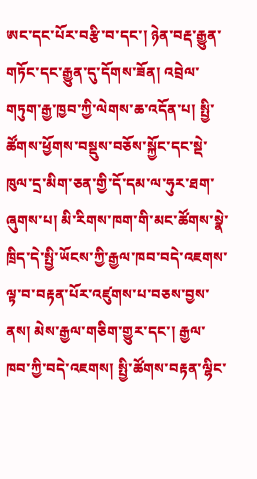ཨང་དང་པོར་བརྩི་བ་དང་། ཉེན་བརྡ་རྒྱུན་གཏོང་དང་རྒྱུན་དུ་དོགས་ཟོན། འབྲེལ་གཏུག་རྒྱ་ཁྱབ་ཀྱི་ལེགས་ཆ་འདོན་པ། སྤྱི་ཚོགས་ཕྱོགས་བསྡུས་བཅོས་སྐྱོང་དང་སྡེ་ཁུལ་དྲ་མིག་ཅན་གྱི་དོ་དམ་ལ་ཧུར་ཐག་ཞུགས་པ། མི་རིགས་ཁག་གི་མང་ཚོགས་སྣེ་ཁྲིད་དེ་སྤྱི་ཡོངས་ཀྱི་རྒྱལ་ཁབ་བདེ་འཇགས་ལྟ་བ་བརྟན་པོར་འཛུགས་པ་བཅས་བྱས་ནས། མེས་རྒྱལ་གཅིག་གྱུར་དང་། རྒྱལ་ཁབ་ཀྱི་བདེ་འཇགས། སྤྱི་ཚོགས་བརྟན་ལྷིང་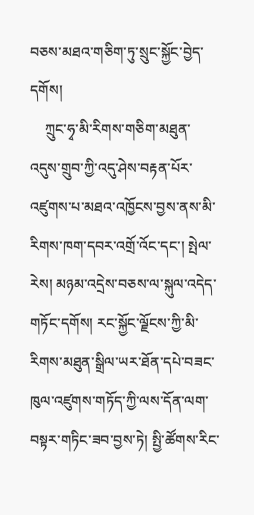བཅས་མཐའ་གཅིག་ཏུ་སྲུང་སྐྱོང་བྱེད་དགོས།
    ཀྲུང་ཧྭ་མི་རིགས་གཅིག་མཐུན་འདུས་གྲུབ་ཀྱི་འདུ་ཤེས་བརྟན་པོར་འཛུགས་པ་མཐའ་འཁྱོངས་བྱས་ནས་མི་རིགས་ཁག་དབར་འགྲོ་འོང་དང་། སྤེལ་རེས། མཉམ་འདྲེས་བཅས་ལ་སྐུལ་འདེད་གཏོང་དགོས། རང་སྐྱོང་ལྗོངས་ཀྱི་མི་རིགས་མཐུན་སྒྲིལ་ཡར་ཐོན་དཔེ་བཟང་ཁུལ་འཛུགས་གཏོད་ཀྱི་ལས་དོན་ལག་བསྟར་གཏིང་ཟབ་བྱས་ཏེ། སྤྱི་ཚོགས་རིང་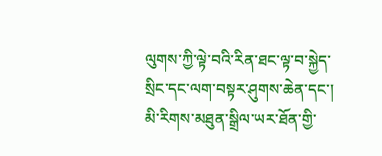ལུགས་ཀྱི་ལྟེ་བའི་རིན་ཐང་ལྟ་བ་སྐྱེད་སྲིང་དང་ལག་བསྟར་ཤུགས་ཆེན་དང་། མི་རིགས་མཐུན་སྒྲིལ་ཡར་ཐོན་གྱི་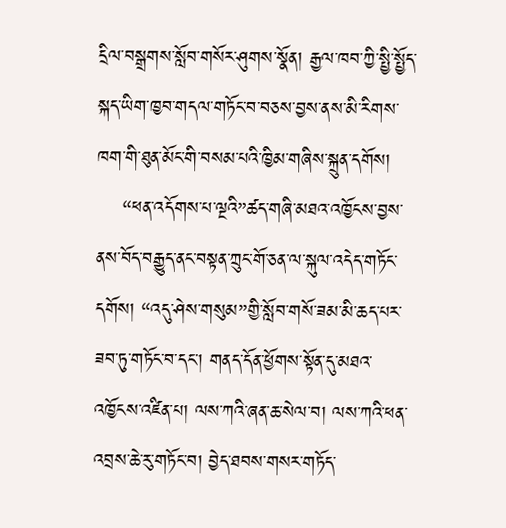དྲིལ་བསྒྲགས་སློབ་གསོར་ཤུགས་སྣོན། རྒྱལ་ཁབ་ཀྱི་སྤྱི་སྤྱོད་སྐད་ཡིག་ཁྱབ་གདལ་གཏོང་བ་བཅས་བྱས་ནས་མི་རིགས་ཁག་གི་ཐུན་མོང་གི་བསམ་པའི་ཁྱིམ་གཞིས་སྐྲུན་དགོས།
    “ཕན་འདོགས་པ་ལྔའི”ཚད་གཞི་མཐའ་འཁྱོངས་བྱས་ནས་བོད་བརྒྱུད་ནང་བསྟན་ཀྲུང་གོ་ཅན་ལ་སྐུལ་འདེད་གཏོང་དགོས། “འདུ་ཤེས་གསུམ”གྱི་སློབ་གསོ་ཟམ་མི་ཆད་པར་ཟབ་ཏུ་གཏོང་བ་དང་། གནད་དོན་ཕྱོགས་སྟོན་དུ་མཐའ་འཁྱོངས་འཛིན་པ། ལས་ཀའི་ཞན་ཆ་སེལ་བ། ལས་ཀའི་ཕན་འབྲས་ཆེ་རུ་གཏོང་བ། བྱེད་ཐབས་གསར་གཏོད་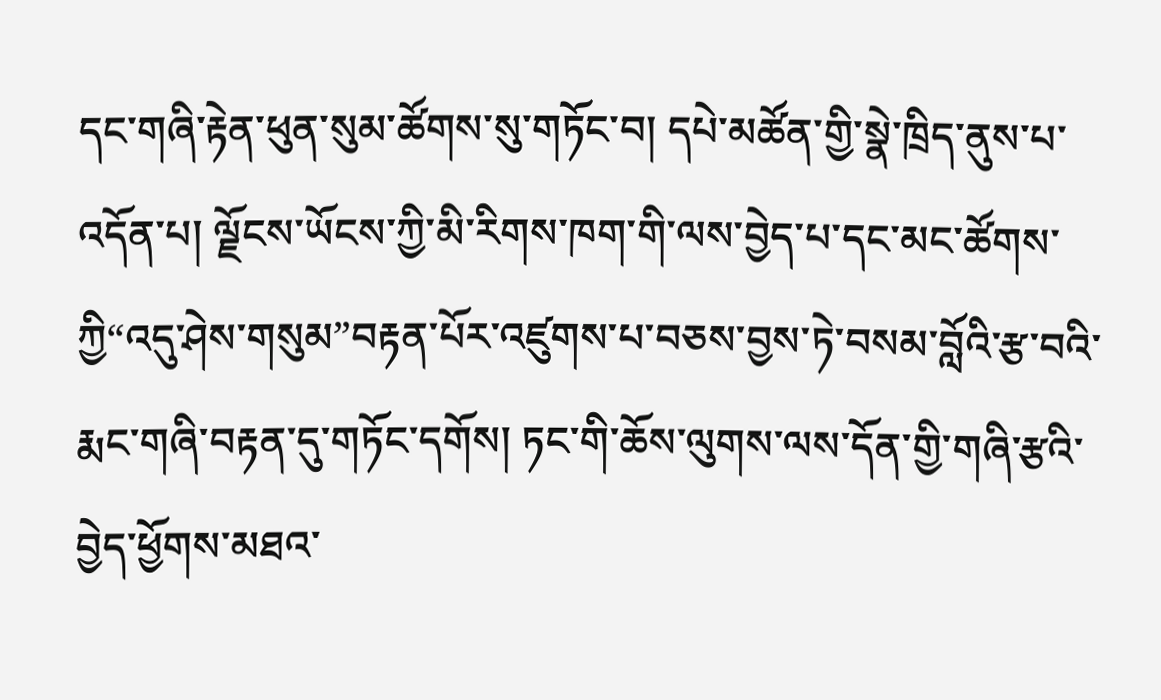དང་གཞི་རྟེན་ཕུན་སུམ་ཚོགས་སུ་གཏོང་བ། དཔེ་མཚོན་གྱི་སྣེ་ཁྲིད་ནུས་པ་འདོན་པ། ལྗོངས་ཡོངས་ཀྱི་མི་རིགས་ཁག་གི་ལས་བྱེད་པ་དང་མང་ཚོགས་ཀྱི“འདུ་ཤེས་གསུམ”བརྟན་པོར་འཛུགས་པ་བཅས་བྱས་ཏེ་བསམ་བློའི་རྩ་བའི་རྨང་གཞི་བརྟན་དུ་གཏོང་དགོས། ཏང་གི་ཆོས་ལུགས་ལས་དོན་གྱི་གཞི་རྩའི་བྱེད་ཕྱོགས་མཐའ་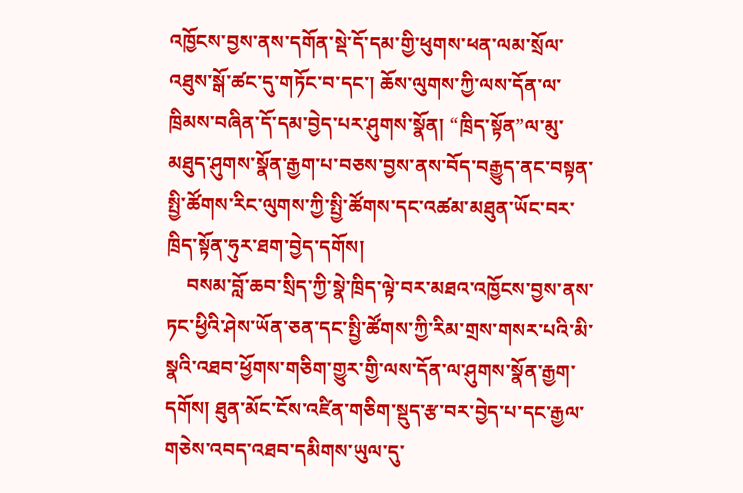འཁྱོངས་བྱས་ནས་དགོན་སྡེ་དོ་དམ་གྱི་ཕུགས་ཕན་ལམ་སྲོལ་འཐུས་སྒོ་ཚང་དུ་གཏོང་བ་དང་། ཆོས་ལུགས་ཀྱི་ལས་དོན་ལ་ཁྲིམས་བཞིན་དོ་དམ་བྱེད་པར་ཤུགས་སྣོན། “ཁྲིད་སྟོན”ལ་མུ་མཐུད་ཤུགས་སྣོན་རྒྱག་པ་བཅས་བྱས་ནས་བོད་བརྒྱུད་ནང་བསྟན་སྤྱི་ཚོགས་རིང་ལུགས་ཀྱི་སྤྱི་ཚོགས་དང་འཚམ་མཐུན་ཡོང་བར་ཁྲིད་སྟོན་ཧུར་ཐག་བྱེད་དགོས།
    བསམ་བློ་ཆབ་སྲིད་ཀྱི་སྣེ་ཁྲིད་ལྟེ་བར་མཐའ་འཁྱོངས་བྱས་ནས་ཏང་ཕྱིའི་ཤེས་ཡོན་ཅན་དང་སྤྱི་ཚོགས་ཀྱི་རིམ་གྲས་གསར་པའི་མི་སྣའི་འཐབ་ཕྱོགས་གཅིག་གྱུར་གྱི་ལས་དོན་ལ་ཤུགས་སྣོན་རྒྱག་དགོས། ཐུན་མོང་ངོས་འཛིན་གཅིག་སྡུད་རྩ་བར་བྱེད་པ་དང་རྒྱལ་གཅེས་འབད་འཐབ་དམིགས་ཡུལ་དུ་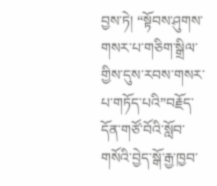བྱས་ཏེ། “སྟོབས་ཤུགས་གསར་པ་གཅིག་སྒྲིལ་གྱིས་དུས་རབས་གསར་པ་གཏོད་པའི”བརྗོད་དོན་གཙོ་བོའི་སློབ་གསོའི་བྱེད་སྒོ་རྒྱ་ཁྱབ་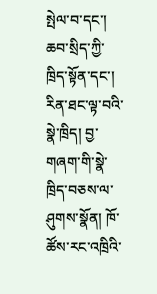སྤེལ་བ་དང་། ཆབ་སྲིད་ཀྱི་ཁྲིད་སྟོན་དང་། རིན་ཐང་ལྟ་བའི་སྣེ་ཁྲིད། བྱ་གཞག་གི་སྣེ་ཁྲིད་བཅས་ལ་ཤུགས་སྣོན། ཁོ་ཚོས་རང་འཁྲིའི་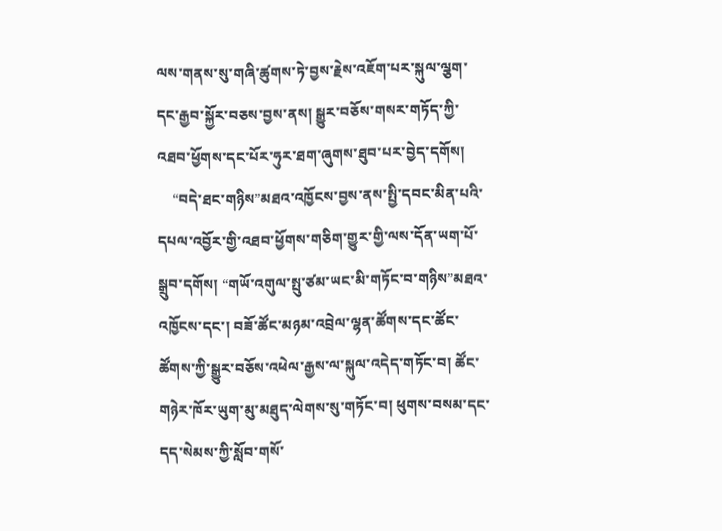ལས་གནས་སུ་གཞི་ཚུགས་ཏེ་བྱས་རྗེས་འཇོག་པར་སྐུལ་ལྕག་དང་རྒྱབ་སྐྱོར་བཅས་བྱས་ནས། སྒྱུར་བཅོས་གསར་གཏོད་ཀྱི་འཐབ་ཕྱོགས་དང་པོར་ཧུར་ཐག་ཞུགས་ཐུབ་པར་བྱེད་དགོས།
    “བདེ་ཐང་གཉིས”མཐའ་འཁྱོངས་བྱས་ནས་སྤྱི་དབང་མིན་པའི་དཔལ་འབྱོར་གྱི་འཐབ་ཕྱོགས་གཅིག་གྱུར་གྱི་ལས་དོན་ཡག་པོ་སྒྲུབ་དགོས། “གཡོ་འགུལ་སྤུ་ཙམ་ཡང་མི་གཏོང་བ་གཉིས”མཐའ་འཁྱོངས་དང་། བཟོ་ཚོང་མཉམ་འབྲེལ་ལྷན་ཚོགས་དང་ཚོང་ཚོགས་ཀྱི་སྒྱུར་བཅོས་འཕེལ་རྒྱས་ལ་སྐུལ་འདེད་གཏོང་བ། ཚོང་གཉེར་ཁོར་ཡུག་མུ་མཐུད་ལེགས་སུ་གཏོང་བ། ཕུགས་བསམ་དང་དད་སེམས་ཀྱི་སློབ་གསོ་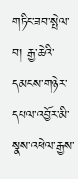གཏིང་ཟབ་སྤེལ་བ། རྒྱ་ཆེའི་དམངས་གཉེར་དཔལ་འབྱོར་མི་སྣས་འཕེལ་རྒྱས་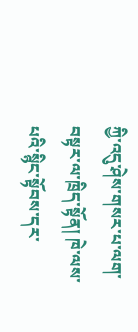ཀྱི་འདུ་ཤེས་གསར་པ་ལག་བསྟར་ལ་ཁྲིད་སྟོན། ཁེ་ལས་པའི་སྙིང་སྟོབས་དར་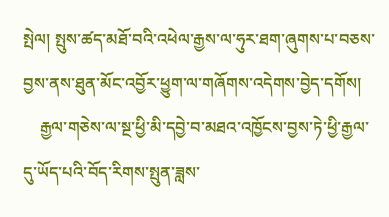སྤེལ། སྤུས་ཚད་མཐོ་བའི་འཕེལ་རྒྱས་ལ་ཧུར་ཐག་ཞུགས་པ་བཅས་བྱས་ནས་ཐུན་མོང་འབྱོར་ཕྱུག་ལ་གཞོགས་འདེགས་བྱེད་དགོས།
    རྒྱལ་གཅེས་ལ་སྔ་ཕྱི་མི་དབྱེ་བ་མཐའ་འཁྱོངས་བྱས་ཏེ་ཕྱི་རྒྱལ་དུ་ཡོད་པའི་བོད་རིགས་སྤུན་ཟླས་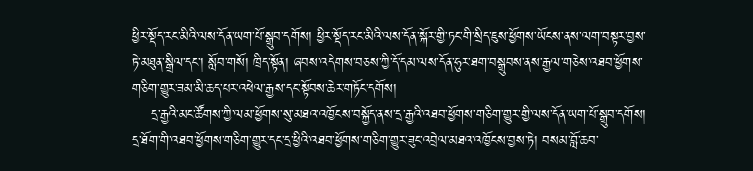ཕྱིར་སྡོད་རང་མིའི་ལས་དོན་ཡག་པོ་སྒྲུབ་དགོས། ཕྱིར་སྡོད་རང་མིའི་ལས་དོན་སྐོར་གྱི་ཏང་གི་སྲིད་ཇུས་ཕྱོགས་ཡོངས་ནས་ལག་བསྟར་བྱས་ཏེ་མཐུན་སྒྲིལ་དང་། སློབ་གསོ། ཁྲིད་སྟོན། ཞབས་འདེགས་བཅས་ཀྱི་དོ་དམ་ལས་དོན་ཧུར་ཐག་བསྒྲུབས་ནས་རྒྱལ་གཅེས་འཐབ་ཕྱོགས་གཅིག་གྱུར་ཟམ་མི་ཆད་པར་འཕེལ་རྒྱས་དང་སྟོབས་ཆེར་གཏོང་དགོས།
    དྲ་རྒྱའི་མང་ཚོགས་ཀྱི་ལམ་ཕྱོགས་སུ་མཐའ་འཁྱོངས་བསྐྱོད་ནས་དྲ་རྒྱའི་འཐབ་ཕྱོགས་གཅིག་གྱུར་གྱི་ལས་དོན་ཡག་པོ་སྒྲུབ་དགོས། དྲ་ཐོག་གི་འཐབ་ཕྱོགས་གཅིག་གྱུར་དང་དྲ་ཕྱིའི་འཐབ་ཕྱོགས་གཅིག་གྱུར་ཟུང་འབྲེལ་མཐའ་འཁྱོངས་བྱས་ཏེ། བསམ་བློ་ཆབ་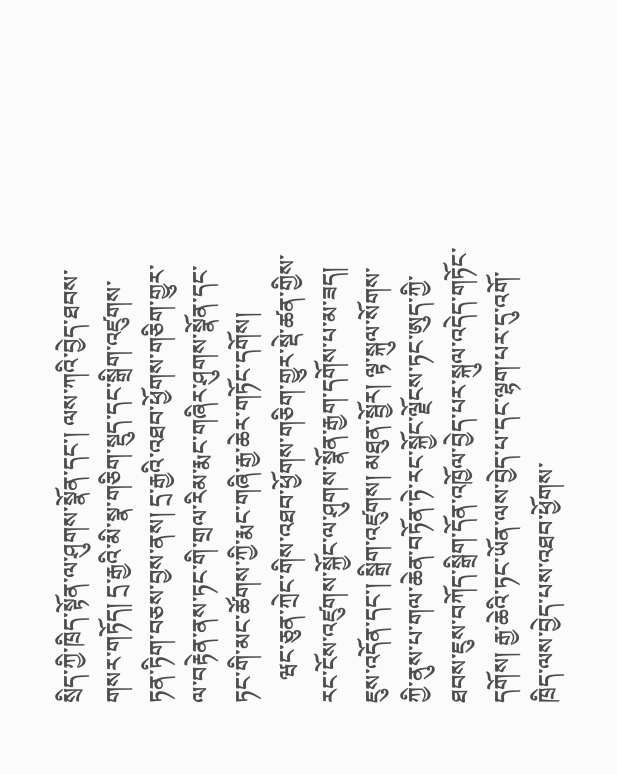སྲིད་ཀྱི་ཁྲིད་སྟོན་ལ་ཤུགས་སྣོན་དང་། ལས་ཀའི་བྱེད་ཐབས་གསར་གཏོད། དྲ་རྒྱའི་མི་སྣ་གཅིག་སྡུད་དང་སྒྲིག་འཛུགས་ཏན་ཏིག་བཅས་བྱས་ནས། དྲ་རྒྱའི་འཐབ་ཕྱོགས་གཅིག་གྱུར་ལ་བརྟེན་ནས་ཏང་གི་གྲལ་རིམ་རྨང་གཞིར་ཤུགས་སྣོན་དང་ཏང་གི་མང་ཚོགས་ཀྱི་རྨང་གཞི་རྒྱ་ཆེར་གཏོང་དགོས།
    ཝང་ཅུན་ཀྲེང་གིས་འཐབ་ཕྱོགས་གཅིག་གྱུར་སྡེ་ཚན་གྱིས་རང་ངོས་འཛུགས་སྐྱོང་ལ་ཤུགས་སྣོན་རྒྱག་དགོས་པ་མ་ཟད། ཇུས་འདོན་དང་། སྒྲིག་འཛུགས། མཐུན་སྦྱོར། ལྟ་སྐུལ་སོགས་ཀྱི་ནུས་པ་གལ་ཆེན་བཏོན་ཏེ་རང་སྐྱོང་ལྗོངས་ཏང་ཨུད་ཀྱི་ཐབས་ཇུས་བཀོད་སྒྲིག་དོན་འཁྱོལ་བྱེད་པར་སྐུལ་འདེད་གཏོང་དགོས། རྒྱ་ཆེའི་ཏང་ཡོན་ལས་བྱེད་པ་དང་ལྷག་པར་དུ་འགོ་ཁྲིད་ལས་བྱེད་པས་འཐབ་ཕྱོགས་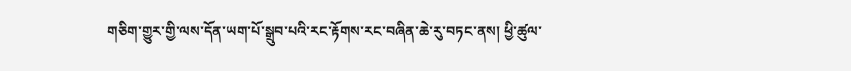གཅིག་གྱུར་གྱི་ལས་དོན་ཡག་པོ་སྒྲུབ་པའི་རང་རྟོགས་རང་བཞིན་ཆེ་རུ་བཏང་ནས། ཕྱི་ཚུལ་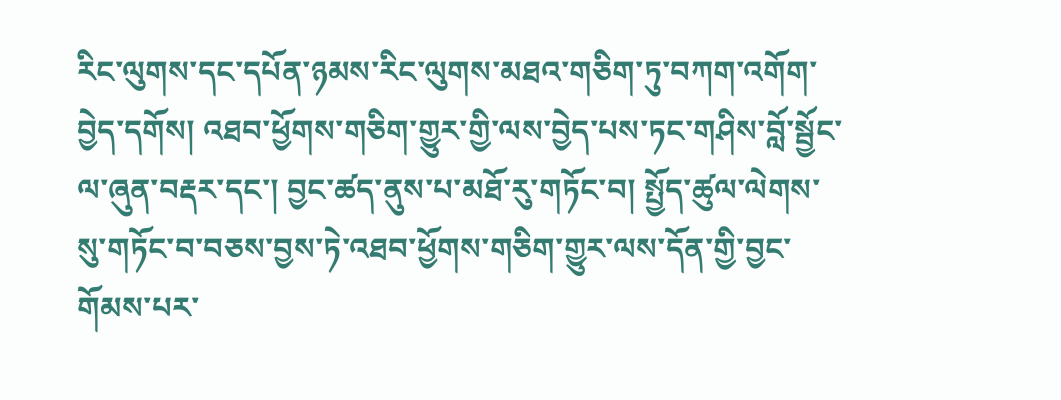རིང་ལུགས་དང་དཔོན་ཉམས་རིང་ལུགས་མཐའ་གཅིག་ཏུ་བཀག་འགོག་བྱེད་དགོས། འཐབ་ཕྱོགས་གཅིག་གྱུར་གྱི་ལས་བྱེད་པས་ཏང་གཤིས་བློ་སྦྱོང་ལ་ཞུན་བརྡར་དང་། བྱང་ཚད་ནུས་པ་མཐོ་རུ་གཏོང་བ། སྤྱོད་ཚུལ་ལེགས་སུ་གཏོང་བ་བཅས་བྱས་ཏེ་འཐབ་ཕྱོགས་གཅིག་གྱུར་ལས་དོན་གྱི་བྱང་གོམས་པར་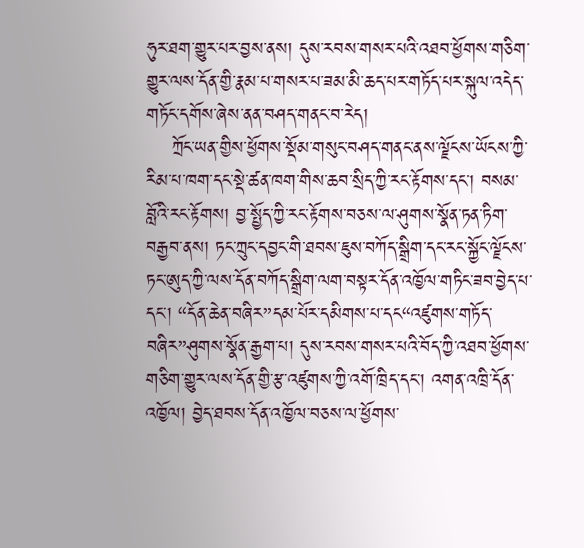ཧུར་ཐག་གྱུར་པར་བྱས་ནས། དུས་རབས་གསར་པའི་འཐབ་ཕྱོགས་གཅིག་གྱུར་ལས་དོན་གྱི་རྣམ་པ་གསར་པ་ཟམ་མི་ཆད་པར་གཏོད་པར་སྐུལ་འདེད་གཏོང་དགོས་ཞེས་ནན་བཤད་གནང་བ་རེད།
    ཀྲོང་ཡན་གྱིས་ཕྱོགས་སྡོམ་གསུང་བཤད་གནང་ནས་ལྗོངས་ཡོངས་ཀྱི་རིམ་པ་ཁག་དང་སྡེ་ཚན་ཁག་གིས་ཆབ་སྲིད་ཀྱི་རང་རྟོགས་དང་། བསམ་བློའི་རང་རྟོགས། བྱ་སྤྱོད་ཀྱི་རང་རྟོགས་བཅས་ལ་ཤུགས་སྣོན་ཏན་ཏིག་བརྒྱབ་ནས། ཏང་ཀྲུང་དབྱང་གི་ཐབས་ཇུས་བཀོད་སྒྲིག་དང་རང་སྐྱོང་ལྗོངས་ཏང་ཨུད་ཀྱི་ལས་དོན་བཀོད་སྒྲིག་ལག་བསྟར་དོན་འཁྱོལ་གཏིང་ཟབ་བྱེད་པ་དང་། “དོན་ཆེན་བཞིར”དམ་པོར་དམིགས་པ་དང“འཛུགས་གཏོད་བཞིར”ཤུགས་སྣོན་རྒྱག་པ། དུས་རབས་གསར་པའི་བོད་ཀྱི་འཐབ་ཕྱོགས་གཅིག་གྱུར་ལས་དོན་གྱི་རྩ་འཛུགས་ཀྱི་འགོ་ཁྲིད་དང་། འགན་འཁྲི་དོན་འཁྱོལ། བྱེད་ཐབས་དོན་འཁྱོལ་བཅས་ལ་ཕྱོགས་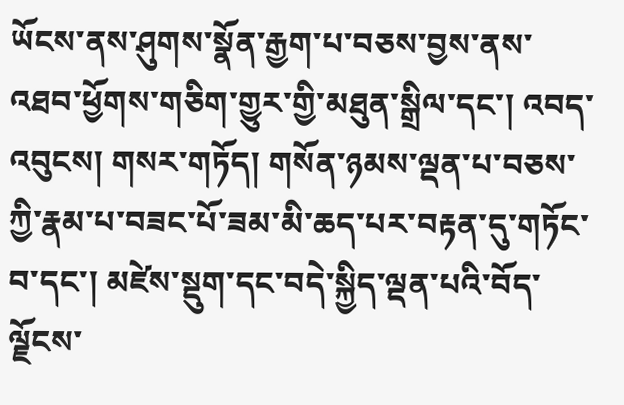ཡོངས་ནས་ཤུགས་སྣོན་རྒྱག་པ་བཅས་བྱས་ནས་འཐབ་ཕྱོགས་གཅིག་གྱུར་གྱི་མཐུན་སྒྲིལ་དང་། འབད་འབུངས། གསར་གཏོད། གསོན་ཉམས་ལྡན་པ་བཅས་ཀྱི་རྣམ་པ་བཟང་པོ་ཟམ་མི་ཆད་པར་བརྟན་དུ་གཏོང་བ་དང་། མཛེས་སྡུག་དང་བདེ་སྐྱིད་ལྡན་པའི་བོད་ལྗོངས་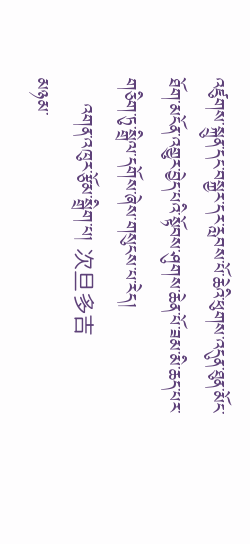འཛུགས་སྐྲུན་དང་བསྐྱར་དར་རླབས་པོ་ཆེའི་ཕུགས་འདུན་ཐུན་མོང་ཐོག་མངོན་འགྱུར་བྱེད་པའི་སྟོབས་ཤུགས་ཆེན་པོ་ཟམ་མི་ཆད་པར་གཅིག་ཏུ་སྒྲིལ་དགོས་ཞེས་གསུངས་པ་རེད།
    འགན་འཁུར་རྩོམ་སྒྲིག་པ། 次旦多吉
མཉམ་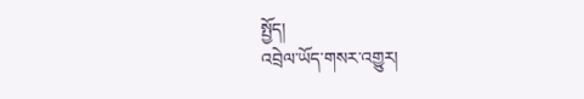སྤྱོད།
འབྲེལ་ཡོད་གསར་འགྱུར།